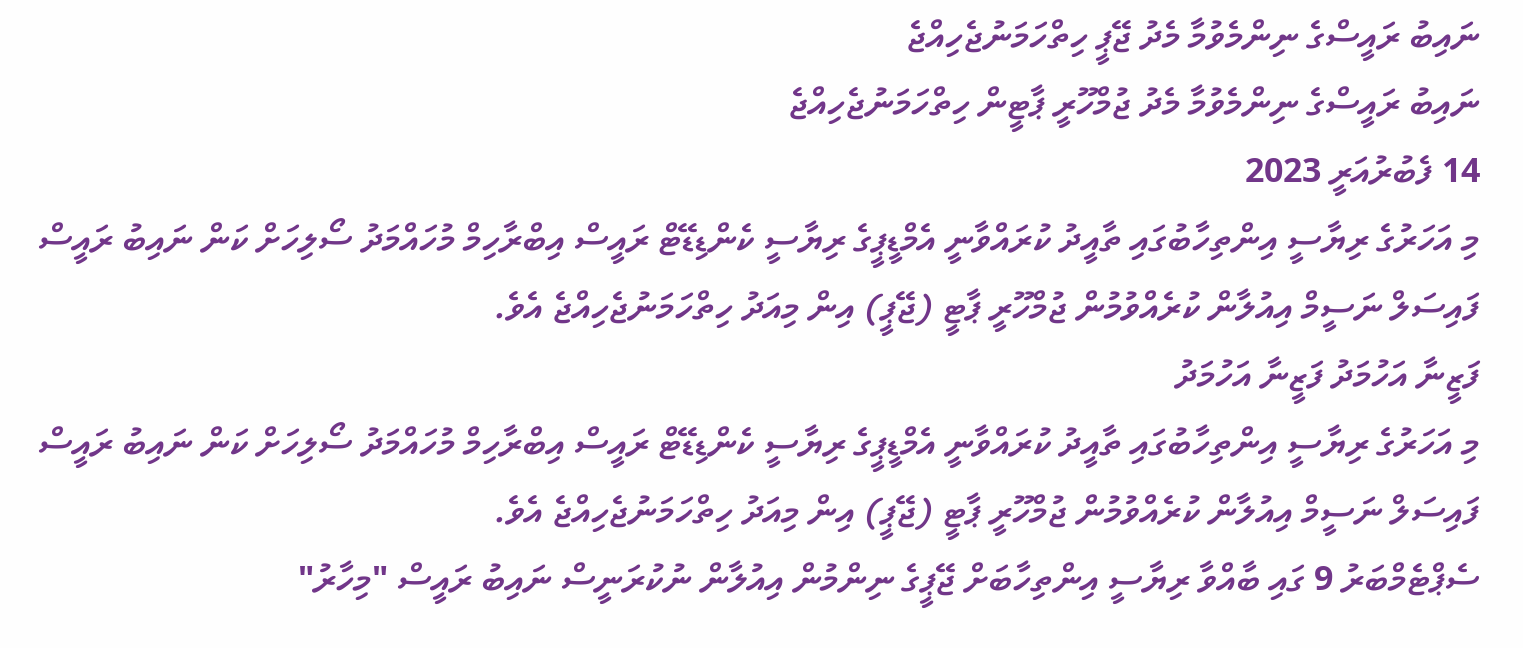ނައިބު ރައީސްގެ ނިންމެވުމާ މެދު ޖޭޕީ ހިތްހަމަނުޖެހިއްޖެ
ނައިބު ރައީސްގެ ނިންމެވުމާ މެދު ޖުމްހޫރީ ޕާޓީން ހިތްހަމަނުޖެހިއްޖެ
14 ފެބުރުއަރީ 2023
މި އަހަރުގެ ރިޔާސީ އިންތިހާބުގައި ތާއީދު ކުރައްވާނީ އެމްޑީޕީގެ ރިޔާސީ ކެންޑިޑޭޓް ރައީސް އިބްރާހިމް މުހައްމަދު ސޯލިހަށް ކަން ނައިބު ރައީސް ފައިސަލް ނަސީމް އިއުލާން ކުރެއްވުމުން ޖުމްހޫރީ ޕާޓީ (ޖޭޕީ) އިން މިއަދު ހިތްހަމަނުޖެހިއްޖެ އެވެ.
ފަޒީނާ އަހުމަދު ފަޒީނާ އަހުމަދު
މި އަހަރުގެ ރިޔާސީ އިންތިހާބުގައި ތާއީދު ކުރައްވާނީ އެމްޑީޕީގެ ރިޔާސީ ކެންޑިޑޭޓް ރައީސް އިބްރާހިމް މުހައްމަދު ސޯލިހަށް ކަން ނައިބު ރައީސް ފައިސަލް ނަސީމް އިއުލާން ކުރެއްވުމުން ޖުމްހޫރީ ޕާޓީ (ޖޭޕީ) އިން މިއަދު ހިތްހަމަނުޖެހިއްޖެ އެވެ.
ސެޕްޓެމްބަރު 9 ގައި ބާއްވާ ރިޔާސީ އިންތިހާބަށް ޖޭޕީގެ ނިންމުން އިއުލާން ނުކުރަނީސް ނައިބު ރައީސް "މިހާރު"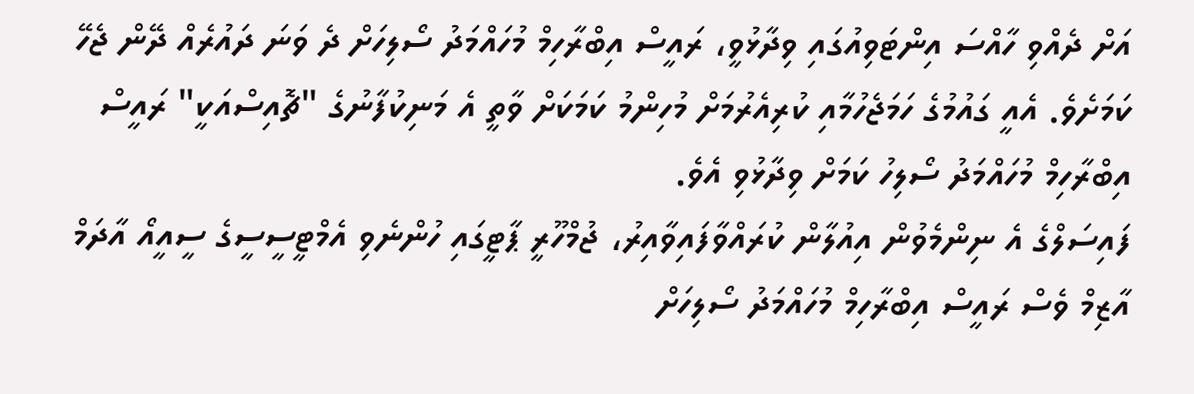އަށް ދެއްވި ހާއްސަ އިންޓަވިއުގައި ވިދާޅުވީ، ރައީސް އިބްރާހިމް މުހައްމަދު ސޯލިހަށް ދެ ވަނަ ދައުރެއް ދޭން ޖެހޭ ކަމަށެވެ. އެއީ ގައުމުގެ ހަމަޖެހުމާއި ކުރިއެރުމަށް މުހިންމު ކަމަކަށް ވާތީ އެ މަނިކުފާނުގެ "ޗޮއިސްއަކީ" ރައީސް އިބްރާހިމް މުހައްމަދު ސޯލިހު ކަމަށް ވިދާޅުވި އެވެ.
ފައިސަލްގެ އެ ނިންމެވުން އިއުލާން ކުރައްވާފައިވާއިރު، ޖުމްހޫރީ ޕާޓީގައި ހުންނެވި އެމްޓީސީސީގެ ސީއީއޯ އާދަމް އާޒިމް ވެސް ރައީސް އިބްރާހިމް މުހައްމަދު ސޯލިހަށް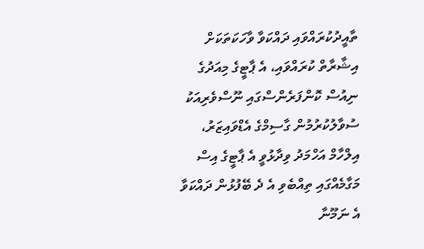ތާއީދުކުރައްވައި ދައްކަވާ ވާހަކަތަކަށް އިޝާރާތް ކުރައްވައި، އެ ޕާޓީގެ މިއަދުގެ ނިއުސް ކޮންފަރެންސްގައި ނޫސްވެރިއަކު ސުވާލުކުރުމުން ގާސިމްގެ އެޑްވައިޒަރު، އިލްހާމް އަހްމަދު ވިދާޅުވީ އެ ޕާޓީގެ އިސް މަގާމެއްގައި ތިއްބެވި އެ ދެ ބޭފުޅުން ދައްކަވާ އެ ނަމޫނާ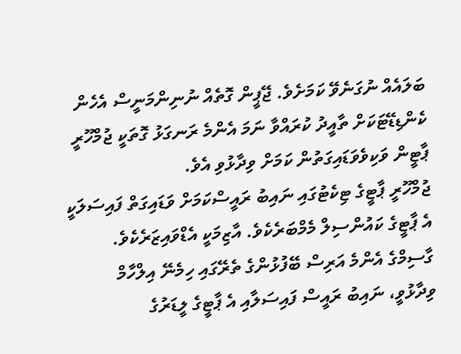ބަލައެއް ނުގަނެވޭ ކަމަށެވެ. ޖޭޕީން ގޮތެއް ނުނިންމަނީސް އެހެން ކެންޑިޑޭޓަކަށް ތާއީދު ކުރައްވާ ނަމަ އެންމެ ރަނގަޅު ގޮތަކީ ޖުމްހޫރީ ޕާޓީން ވަކިވެވަޑައިގަތުން ކަމަށް ވިދާޅުވި އެވެ.
ޖުމްހޫރީ ޕާޓީގެ ޓިކެޓުގައި ނައިބު ރައީސްކަމަށް ވަޑައިގަތް ފައިސަލަކީ އެ ޕާޓީގެ ކައުންސިލް މެމްބަރެކެވެ. އާޒިމަކީ އެޑްވައިޒަރެކެވެ.
ގާސިމްގެ އެންމެ އަރިސް ބޭފުޅުންގެ ތެރޭގައި ހިމެނޭ އިލްހާމް ވިދާޅުވީ، ނައިބު ރައީސް ފައިސަލާއި އެ ޕާޓީގެ ލީޑަރުގެ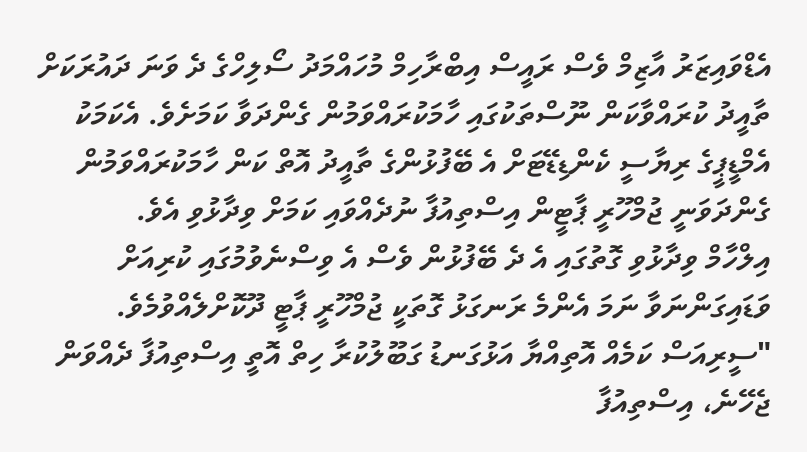އެޑްވައިޒަރު އާޒިމް ވެސް ރައީސް އިބްރާހިމް މުހައްމަދު ސޯލިހްގެ ދެ ވަނަ ދައުރަކަށް ތާއީދު ކުރައްވާކަން ނޫސްތަކުގައި ހާމަކުރައްވަމުން ގެންދަވާ ކަމަށެވެ. އެކަމަކު އެމްޑީޕީގެ ރިޔާސީ ކެންޑިޑޭޓަށް އެ ބޭފުޅުންގެ ތާއީދު އޮތް ކަން ހާމަކުރައްވަމުން ގެންދަވަނީ ޖުމްހޫރީ ޕާޓީން އިސްތިއުފާ ނުދެއްވައި ކަމަށް ވިދާޅުވި އެވެ.
އިލްހާމް ވިދާޅުވި ގޮތުގައި އެ ދެ ބޭފުޅުން ވެސް އެ ވިސްނެވުމުގައި ކުރިއަށް ވަޑައިގަންނަވާ ނަމަ އެންމެ ރަނގަޅު ގޮތަކީ ޖުމްހޫރީ ޕާޓީ ދޫކޮށްލެއްވުމެވެ.
"ސީރިއަސް ކަމެއް އޮތިއްޔާ އަޅުގަނޑު ގަބޫލުކުރާ ހިތް އޮތީ އިސްތިއުފާ ދެއްވަން ޖެހޭނެ، އިސްތިއުފާ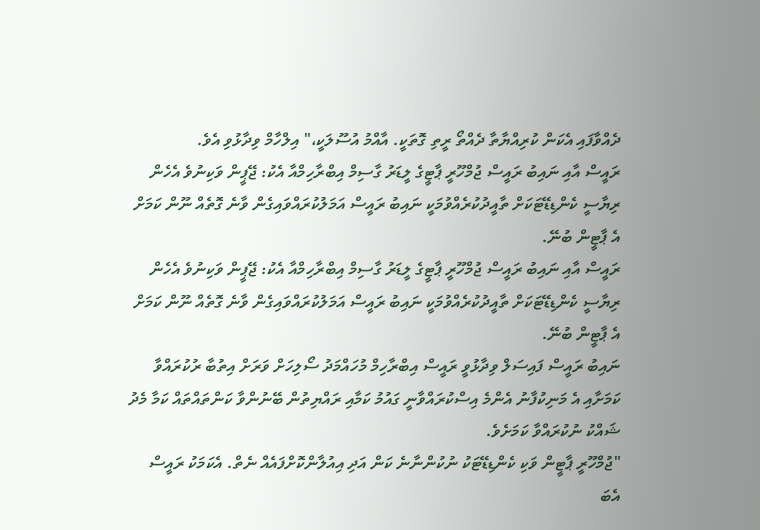ދެއްވާފައި އެކަން ކުރިއްޔާތާ ދެއްތޯ ރީތި ގޮތަކީ. އާއްމު އުސޫލަކީ،" އިލްހާމް ވިދާޅުވި އެވެ.
ރައީސް އާއި ނައިބު ރައީސް ޖުމްހޫރީ ޕާޓީގެ ލީޑަރު ގާސިމް އިބްރާހިމްއާ އެކު: ޖޭޕީން ވަކިނުވެ އެހެން ރިޔާސީ ކެންޑިޑޭޓަކަށް ތާއީދުކުރެއްވުމަކީ ނައިބު ރައީސް އަމަލުކުރައްވައިގެން ވާނެ ގޮތެއް ނޫން ކަމަށް އެ ޕާޓީން ބުނޭ.
ރައީސް އާއި ނައިބު ރައީސް ޖުމްހޫރީ ޕާޓީގެ ލީޑަރު ގާސިމް އިބްރާހިމްއާ އެކު: ޖޭޕީން ވަކިނުވެ އެހެން ރިޔާސީ ކެންޑިޑޭޓަކަށް ތާއީދުކުރެއްވުމަކީ ނައިބު ރައީސް އަމަލުކުރައްވައިގެން ވާނެ ގޮތެއް ނޫން ކަމަށް އެ ޕާޓީން ބުނޭ.
ނައިބު ރައީސް ފައިސަލް ވިދާޅުވީ ރައީސް އިބްރާހިމް މުހައްމަދު ސޯލިހަށް ވަރަށް އިތުބާ ރުކުރައްވާ ކަމަށާއި އެ މަނިކުފާނު އެންމެ އިސްކުރައްވާނީ ގައުމު ކަމާއި ރައްޔިތުން ބޭނުންވާ ކަންތައްތައް ކަމާ މެދު ޝައްކު ނުކުރައްވާ ކަމަށެވެ.
"ޖުމްހޫރީ ޕާޓީން ވަކި ކެންޑިޑޭޓަކު ނުކުންނާނެ ކަން އަދި އިއުލާންކޮށްފައެއް ނެތް. އެކަމަކު ރައީސް އެބަ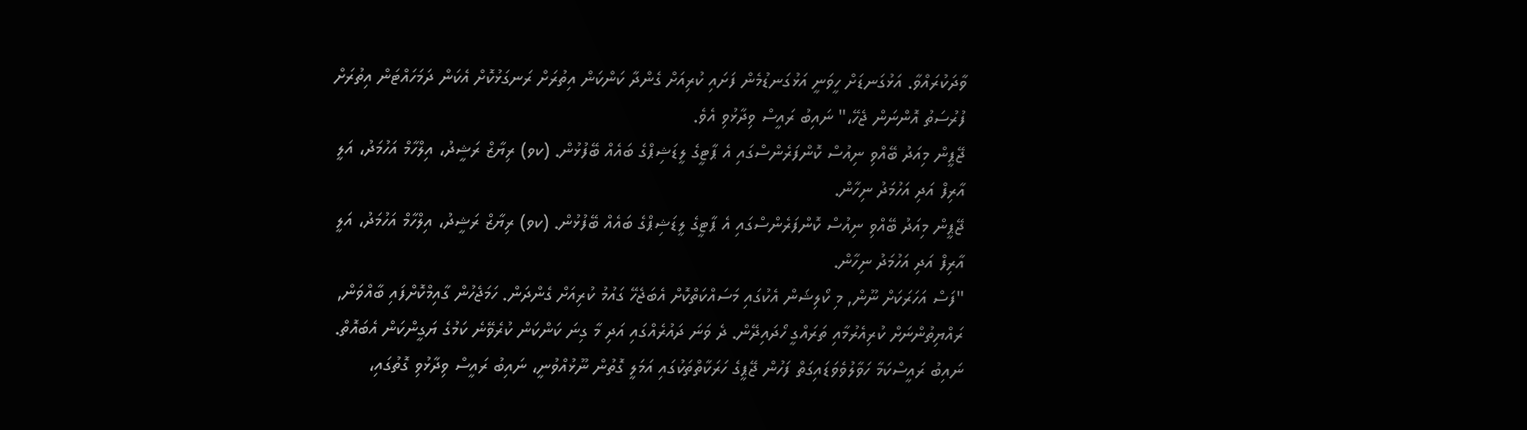ވާދަކުރައްވާ. އަޅުގަނޑަށް ހީވަނީ އަޅުގަނޑުމެން ފަށައި ކުރިއަށް ގެންދާ ކަންކަން އިތުރަށް ރަނގަޅުކޮށް އެކަން ދަމަހައްޓަން އިތުރަށް ފުރުސަތު އޮންނަން ޖެހޭ،" ނައިބު ރައީސް ވިދާޅުވި އެވެ.
ޖޭޕީން މިއަދު ބޭއްވި ނިއުސް ކޮންފަރެންސްގައި އެ ޕާޓީގެ ލީޑަޝިޕްގެ ބައެއް ބޭފުޅުން. (ކވ) ރިޔާޒް ރަޝީދު، އިލްހާމް އަހުމަދު، އަލީ އާރިފް އަދި އަހުމަދު ނިހާން.
ޖޭޕީން މިއަދު ބޭއްވި ނިއުސް ކޮންފަރެންސްގައި އެ ޕާޓީގެ ލީޑަޝިޕްގެ ބައެއް ބޭފުޅުން. (ކވ) ރިޔާޒް ރަޝީދު، އިލްހާމް އަހުމަދު، އަލީ އާރިފް އަދި އަހުމަދު ނިހާން.
"ފަސް އަހަރަކަށް ނޫން, މި ކޯލިޝަން އެކުގައި މަސައްކަތްކޮށް އެބަޖެހޭ ގައުމު ކުރިއަށް ގެންދަން. ހަމަޖެހުން ގާއިމްކޮށްފައި ބާއްވަން, ރައްޔިތުންނަށް ކުރިއެރުމާއި ތަރައްގީ ހޯދައިދޭން. ދެ ވަނަ ދައުރެއްގައި އަދި މާ ގިނަ ކަންކަން ކުރެވޭނެ ކަމުގެ ޔަގީންކަން އެބައޮތް.
ނައިބު ރައީސްކަމާ ހަވާލުވެވަޑައިގަތް ފަހުން ޖޭޕީގެ ހަރަކާތްތަކުގައި އަމަލީ ގޮތުން ނޫޅުއްވުނީ، ނައިބު ރައީސް ވިދާޅުވި ގޮތުގައި،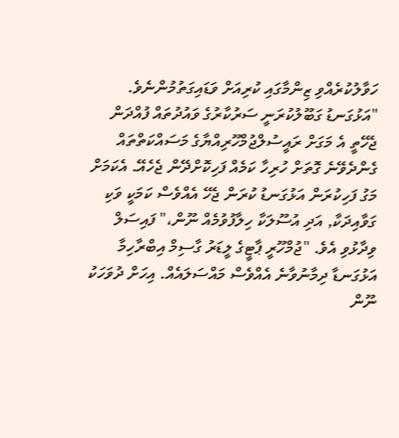ހަވާލުކުރެއްވި ޒިންމާގައި ކުރިއަށް ވަޑައިގަތުމުންނެވެ.
"އަޅުގަނޑު ގަބޫލުކުރަނީ ސަރުކާރުގެ ވައުދުތައް ފުއްދަން ޖެހޭތީ އެ މަގަށް ރައީސުލްޖުމްހޫރިއްޔާގެ މަސައްކަތްތައް ގެންދެވޭނެ ގޮތަށް ހުރިހާ ކަމެއް ފަހިކޮށްދޭން ޖެހެއޭ. އެކަމަށް މަގު ފަހިކުރަން އަޅުގަނޑު ކުރަން ޖެހޭ އެއްވެސް ކަމަކީ ވަކި ގަވާއިދަކާ, އަދި އުސޫލަކާ ހިލާފުވުމެއް ނޫން،" ފައިސަލް ވިދާޅުވި އެވެ. "ޖުމްހޫރީ ޕާޓީގެ ލީޑަރު ގާސިމް އިބްރާހިމާ އަޅުގަނޑާ ދިމާނުވާނެ އެއްވެސް މައްސަލައެއް. އިހަށް ދުވަހަކު ނޫން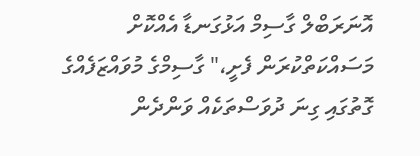އޮނަރަބްލް ގާސިމް އަޅުގަނޑާ އެއްކޮށް މަސައްކަތްކުރަން ފެށީ،" ގާސިމްގެ މުވައްޒަފެއްގެ ގޮތުގައި ގިނަ ދުވަސްތަކެއް ވަންދެން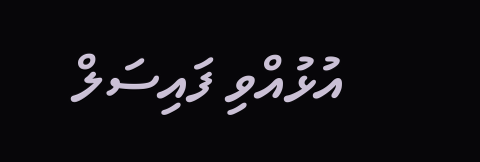އުޅުއްވި ފައިސަލް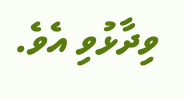ވިދާޅުވި އެވެ.